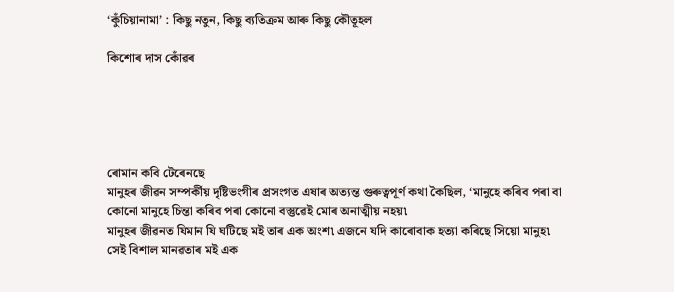‘কুঁচিয়ানামা’ : কিছু নতুন, কিছু ব্যতিক্ৰম আৰু কিছু কৌতূহল

কিশোৰ দাস কোঁৱৰ





ৰোমান কবি টেৰেনছে
মানুহৰ জীৱন সম্পৰ্কীয় দৃষ্টিভংগীৰ প্ৰসংগত এষাৰ অত্যন্ত গুৰুত্বপূৰ্ণ কথা কৈছিল, ‘মানুহে কৰিব পৰা বা কোনো মানুহে চিন্তা কৰিব পৰা কোনো বস্তুৱেই মোৰ অনাত্মীয় নহয়৷
মানুহৰ জীৱনত যিমান যি ঘটিছে মই তাৰ এক অংশ৷ এজনে যদি কাৰোবাক হত্যা কৰিছে সিয়ো মানুহ৷
সেই বিশাল মানৱতাৰ মই এক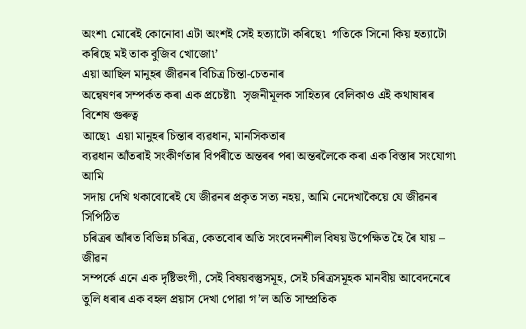অংশ৷ মোৰেই কোনোবা এটা অংশ‌‌‌ই সেই হত্যাটো কৰিছে৷  গতিকে সিনো কিয় হত্যাটো কৰিছে মই তাক বুজিব খোজো৷’
এয়া আছিল মানুহৰ জীৱনৰ বিচিত্ৰ চিন্তা-চেতনাৰ
অন্বেষণৰ সম্পৰ্কত কৰা এক প্ৰচেষ্টা৷  সৃজনীমূলক সাহিত্যৰ বেলিকাও এই কথাষাৰৰ বিশেষ গুৰুত্ব
আছে৷  এয়া মানুহৰ চিন্তাৰ ব্যৱধান, মানসিকতাৰ
ব্যৱধান আঁতৰাই সংকীৰ্ণতাৰ বিপৰীতে অন্তৰৰ পৰা অন্তৰলৈকে কৰা এক বিস্তাৰ সংযোগ৷ আমি
সদায় দেখি থকাবোৰেই যে জীৱনৰ প্ৰকৃত সত্য নহয়, আমি নেদেখাকৈয়ে যে জীৱনৰ সিপিঠিত
চৰিত্ৰৰ আঁৰত বিভিন্ন চৰিত্ৰ, কেতবোৰ অতি সংবেদনশীল বিষয় উপেক্ষিত হৈ ৰৈ যায় – জীৱন
সম্পৰ্কে এনে এক দৃষ্টিভংগী, সেই বিষয়বস্তুসমূহ, সেই চৰিত্ৰসমূহক মানবীয় আবেদনেৰে
তুলি ধৰাৰ এক বহল প্ৰয়াস দেখা পোৱা গ’ল অতি সাম্প্ৰতিক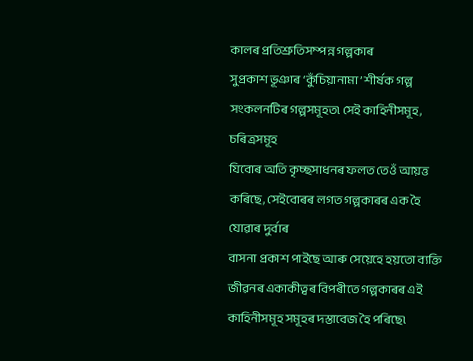কালৰ প্ৰতিশ্ৰুতিসম্পন্ন গল্পকাৰ
সুপ্ৰকাশ ভূঞাৰ ‘কুঁচিয়ানামা’ শীৰ্ষক গল্প সংকলনটিৰ গল্পসমূহত৷ সেই কাহিনীসমূহ, চৰিত্ৰসমূহ
যিবোৰ অতি কৃচ্ছসাধনৰ ফলত তেওঁ আয়ত্ত কৰিছে, সেইবোৰৰ লগত গল্পকাৰৰ এক হৈ যোৱাৰ দুৰ্বাৰ
বাসনা প্ৰকাশ পাইছে আৰু সেয়েহে হয়তো ব্যক্তি জীৱনৰ একাকীত্বৰ বিপৰীতে গল্পকাৰৰ এই
কাহিনীসমূহ সমূহৰ দস্তাবেজ হৈ পৰিছে৷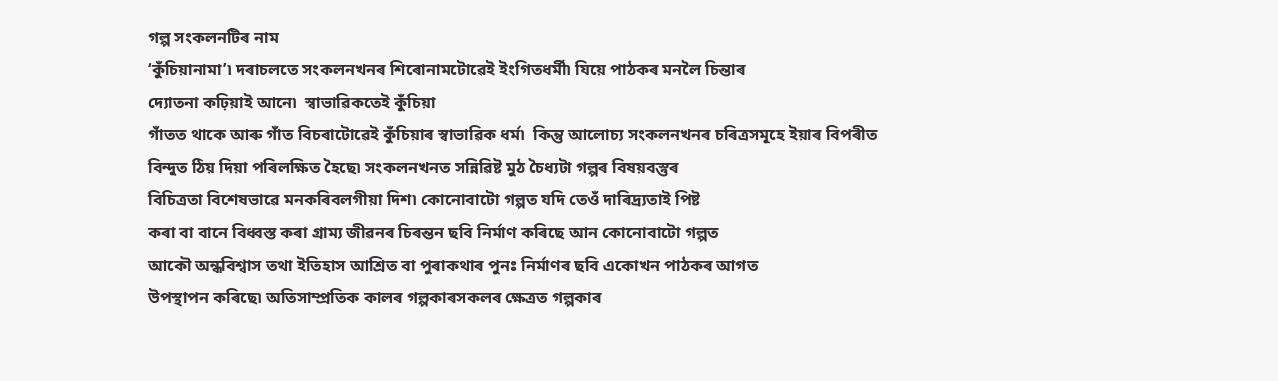গল্প সংকলনটিৰ নাম
‘কুঁচিয়ানামা’৷ দৰাচলতে সংকলনখনৰ শিৰোনামটোৱেই ইংগিতধৰ্মী৷ যিয়ে পাঠকৰ মনলৈ চিন্তাৰ
দ্যোতনা কঢ়িয়াই আনে৷  স্বাভাৱিকতেই কুঁচিয়া
গাঁতত থাকে আৰু গাঁত বিচৰাটোৱেই কুঁচিয়াৰ স্বাভাৱিক ধৰ্ম৷  কিন্তু আলোচ্য সংকলনখনৰ চৰিত্ৰসমূহে ইয়াৰ বিপৰীত
বিন্দুত ঠিয় দি‌য়া পৰিলক্ষিত হৈছে৷ সংকলনখনত সন্নিৱিষ্ট মুঠ চৈধ্যটা গল্পৰ বিষয়বস্তুৰ
বিচিত্ৰতা বিশেষভাৱে মনকৰিবলগীয়া দিশ৷ কোনোবাটো গল্পত যদি তেওঁ দাৰিদ্ৰ্যতাই পিষ্ট
কৰা বা বানে বিধ্বস্ত কৰা গ্ৰাম্য জীৱনৰ চিৰন্তন ছবি নিৰ্মাণ কৰিছে আন কোনোবাটো গল্পত
আকৌ অন্ধবিশ্বাস তথা ইতিহাস আশ্ৰিত বা পুৰাকথাৰ পুনঃ নিৰ্মাণৰ ছবি একোখন পাঠকৰ আগত
উপস্থাপন কৰিছে৷ অতিসাম্প্ৰতিক কালৰ গল্পকাৰসকলৰ ক্ষেত্ৰত গল্পকাৰ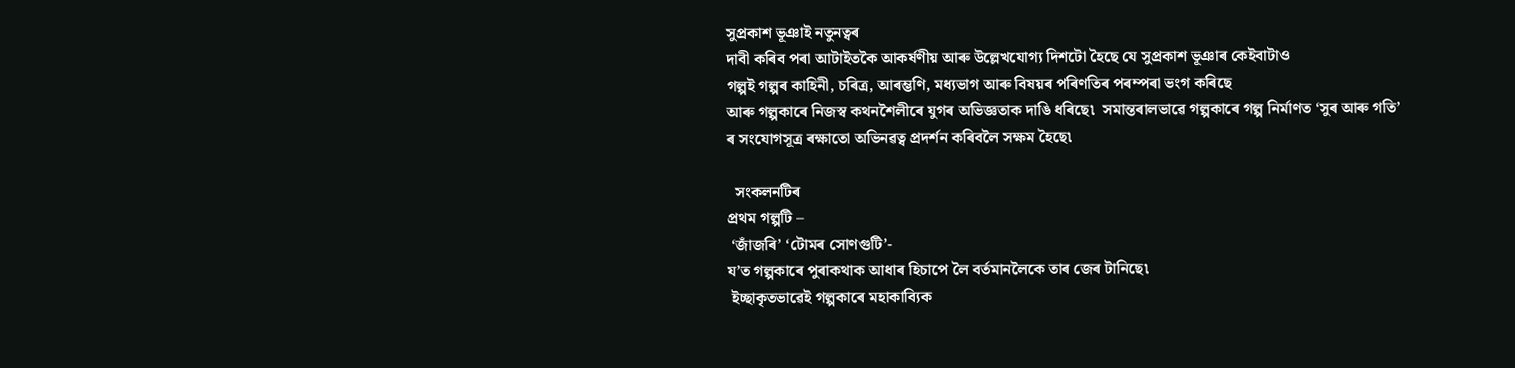সুপ্ৰকাশ ভূঞাই নতুনত্বৰ
দাবী কৰিব পৰা আটাইতকৈ আকৰ্ষণীয় আৰু উল্লেখযোগ্য দিশটো হৈছে যে সুপ্ৰকাশ ভূঞাৰ কেইবাটাও
গল্পই গল্পৰ কাহিনী, চৰিত্ৰ, আৰম্ভণি, মধ্যভাগ আৰু বিষয়ৰ পৰিণতিৰ পৰম্পৰা ভংগ কৰিছে
আৰু গল্পকাৰে নিজস্ব কথনশৈলীৰে যুগৰ অভিজ্ঞতাক দাঙি ধৰিছে৷  সমান্তৰালভাৱে গল্পকাৰে গল্প নিৰ্মাণত ‘সুৰ আৰু গতি’
ৰ সংযোগসূত্ৰ ৰক্ষাতো অভিনৱত্ব প্ৰদৰ্শন কৰিবলৈ সক্ষম হৈছে৷

  সংকলনটিৰ
প্ৰথম গল্পটি –
 ‘জাঁজৰি’ ‘টোমৰ সোণগুটি’-
য’ত গল্পকাৰে পুৰাকথাক আধাৰ হিচাপে লৈ বৰ্তমানলৈকে তাৰ জেৰ টানিছে৷
 ইচ্ছাকৃতভাৱেই গল্পকাৰে মহাকাব্যিক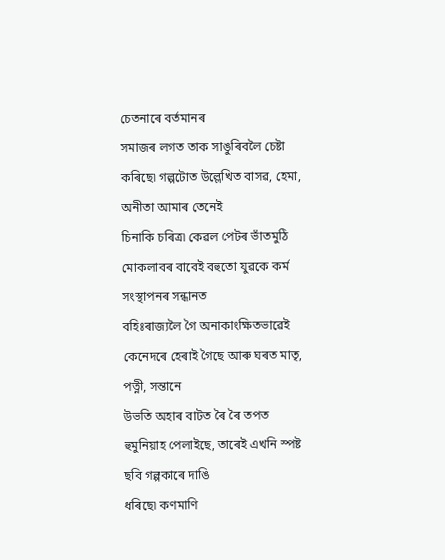চেতনাৰে বৰ্তমানৰ
সমাজৰ লগত তাক সাঙুৰিবলৈ চেষ্টা কৰিছে৷ গল্পটোত উল্লেখিত বাসৱ, হেমা, অনীতা আমাৰ তেনেই
চিনাকি চৰিত্ৰ৷ কেৱল পেটৰ ভাঁতমুঠি মোকলাবৰ বাবেই বহুতো যুৱকে কৰ্ম সংস্থাপনৰ সন্ধানত
বহিঃৰাজ্যলৈ গৈ অনাকাংক্ষিতভাৱেই কেনেদৰে হেৰাই গৈছে আৰু ঘৰত মাতৃ, পত্নী, সন্তানে
উভতি অহাৰ বাটত ৰৈ ৰৈ তপত হুমুনিয়াহ পেলাইছে, তাৰেই এখনি স্পষ্ট ছবি গল্পকাৰে দাঙি
ধৰিছে৷ কণমাণি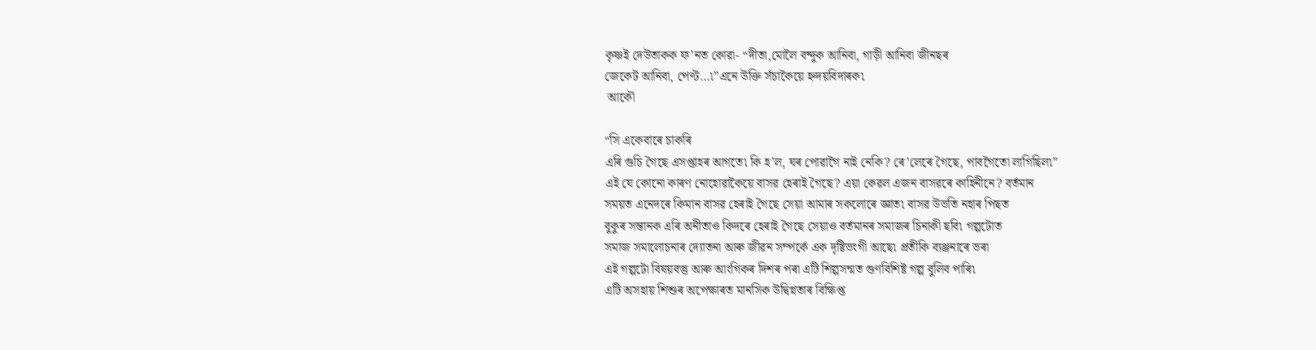কৃষ্ণই দেউতাকক ফ’নত কোৱা- “দীতা,মোলৈ বন্দুক আনিবা, গাড়ী আনিবা জীনছৰ
জেকেট আনিবা, পেণ্ট…৷”এনে উক্তি সঁচাকৈয়ে হ্নদয়বিদাৰক৷
 আকৌ

“সি একেবাৰে চাকৰি
এৰি গুচি গৈছে এসপ্তাহৰ আগতে৷ কি হ’ল, ঘৰ পোৱাগৈ নাই নেকি? ৰে’লেৰে গৈছে, পাবগৈতো লাগিছিল৷”
এই যে কোনো কাৰণ নোহোৱাকৈয়ে বাসৱ হেৰাই গৈছে? এয়া কেৱল এজন বাসৱৰে কাহিনীনে? বৰ্তমান
সময়ত এনেদৰে কিমান বাসৱ হেৰাই গৈছে সেয়া আমাৰ সকলোৰে জ্ঞাত৷ বাসৱ উভতি নহাৰ পিছত
বুকুৰ সন্তানক এৰি অনীতাও কিদৰে হেৰাই গৈছে সেয়াও বৰ্তমানৰ সমাজৰ চিনাকী ছবি৷ গল্পটোত
সমাজ সমালোচনাৰ দ্যোতনা আৰু জীৱন সম্পৰ্কে এক দৃষ্টিভংগী আছে৷ প্ৰতীকি ব্যঞ্জনাৰে ভৰা
এই গল্পটো বিষয়বস্তু আৰু আংগিকৰ দিশৰ পৰা এটি শিল্পসন্মত গুণবিশিষ্ট গল্প বুলিব পাৰি৷
এটি অসহায় শিশুৰ অপেক্ষাৰত মানসিক উদ্বিগ্নতাৰ বিক্ষিপ্ত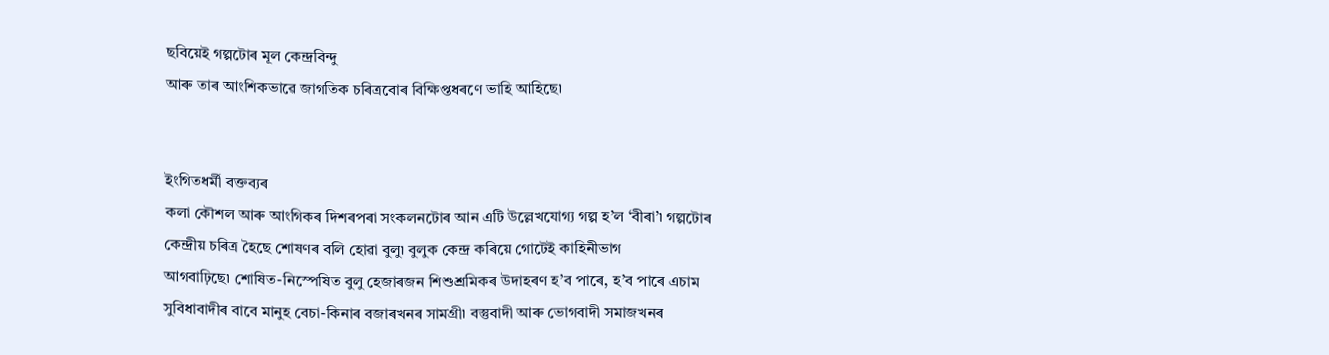ছবিয়েই গল্পটোৰ মূল কেন্দ্ৰবিন্দু
আৰু তাৰ আংশিকভাৱে জাগতিক চৰিত্ৰবোৰ বিক্ষিপ্তধৰণে ভাহি আহিছে৷


ইংগিতধৰ্মী বক্তব্যৰ
কলা কৌশল আৰু আংগিকৰ দিশৰপৰা সংকলনটোৰ আন এটি উল্লেখযোগ্য গল্প হ’ল ‘বীৰা’৷ গল্পটোৰ
কেন্দ্ৰীয় চৰিত্ৰ হৈছে শোষণৰ বলি হোৱা বুলু৷ বুলুক কেন্দ্ৰ কৰিয়ে গোটেই কাহিনীভাগ
আগবাঢ়িছে৷ শোষিত-নিস্পেষিত বুলু হেজাৰজন শিশুশ্ৰমিকৰ উদাহৰণ হ’ব পাৰে, হ’ব পাৰে এচাম
সুবিধাবাদীৰ বাবে মানুহ বেচা-কিনাৰ বজাৰখনৰ সামগ্ৰী৷ বস্তুবাদী আৰু ভোগবাদী সমাজখনৰ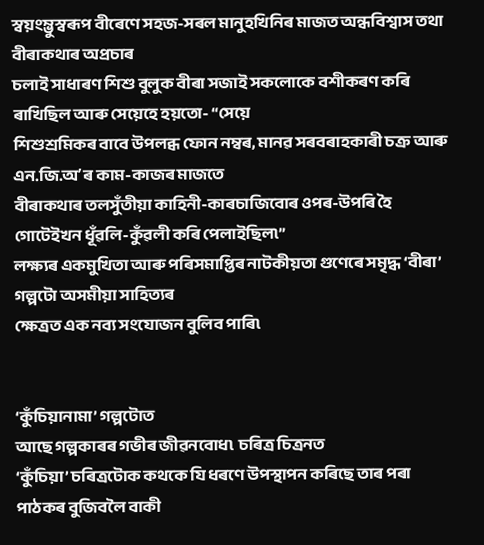স্বয়ংম্ভুস্বৰূপ বীৰেণে সহজ-সৰল মানুহখিনিৰ মাজত অন্ধবিশ্বাস তথা বীৰাকথাৰ অপ্ৰচাৰ
চলাই সাধাৰণ শিশু বুলুক বীৰা সজাই সকলোকে বশীকৰণ কৰি ৰাখিছিল আৰু সেয়েহে হয়তো- “সেয়ে
শিশুশ্ৰমিকৰ বাবে উপলব্ধ ফোন নম্বৰ, মানৱ সৰবৰাহকাৰী চক্ৰ আৰু এন.জি.অʼৰ কাম-কাজৰ মাজতে
বীৰাকথাৰ তলসুঁতীয়া কাহিনী-কাৰচাজিবোৰ ওপৰ-উপৰি হৈ গোটেইখন ধূঁৱলি-কুঁৱলী কৰি পেলাইছিল৷”
লক্ষ্যৰ একমুখিতা আৰু পৰিসমাপ্তিৰ নাটকীয়তা গুণেৰে সমৃদ্ধ ‘বীৰা’ গল্পটো অসমীয়া সাহিত্যৰ
ক্ষেত্ৰত এক নব্য সংযোজন বুলিব পাৰি৷


‘কুঁচিয়ানামা’ গল্পটোত
আছে গল্পকাৰৰ গভীৰ জীৱনবোধ৷  চৰিত্ৰ চিত্ৰনত
‘কুঁচিয়া’ চৰিত্ৰটোক কথকে যি ধৰণে উপস্থাপন কৰিছে তাৰ পৰা পাঠকৰ বুজিবলৈ বাকী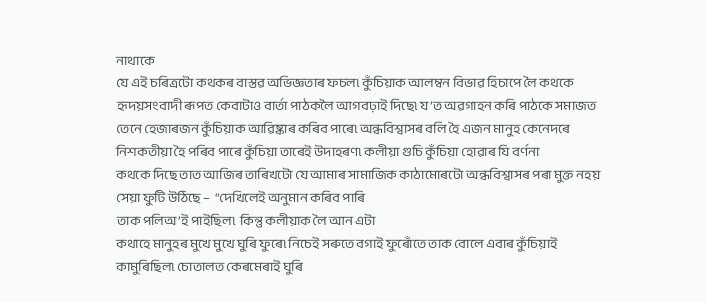নাথাকে
যে এই চৰিত্ৰটো কথকৰ বাস্তৱ অভিজ্ঞতাৰ ফচল৷ কুঁচিয়াক আলম্বন বিভাৱ হিচাপে লৈ কথকে
হৃদয়সংবাদী ৰূপত কেবাটাও বাৰ্তা পাঠকলৈ আগবঢ়াই দিছে৷ য’ত অৱগাহন কৰি পাঠকে সমাজত
তেনে হেজাৰজন কুঁচিয়াক আৱিষ্কাৰ কৰিব পাৰে৷ অন্ধবিশ্বাসৰ বলি হৈ এজন মানুহ কেনেদৰে
নিশকতীয়া হৈ পৰিব পাৰে কুঁচিয়া তাৰেই উদাহৰণ৷ কলীয়া গুচি কুঁচিয়া হোৱাৰ যি বৰ্ণনা
কথকে দিছে তাত আজিৰ তাৰিখটো যে আমাৰ সামাজিক কাঠামোৰটো অন্ধবিশ্বাসৰ পৰা মুক্ত নহয়
সেয়া ফুটি উঠিছে –  “দেখিলেই অনুমান কৰিব পাৰি
তাক পলিঅ’ই পাইছিল৷  কিন্তু কলীয়াক লৈ আন এটা
কথাহে মানুহৰ মুখে মুখে ঘুৰি ফুৰে৷ নিচেই সৰুতে বগাই ফুৰোঁতে তাক বোলে এবাৰ কুঁচিয়াই
কামুৰিছিল৷ চোতালত কেৰমেৰাই ঘুৰি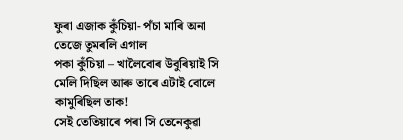ফুৰা এজাক কুঁচিয়া- পঁচা মাৰি অনা তেজে তুমৰলি এগাল
পকা কুঁচিয়া – খালৈবোৰ উবুৰিয়াই সি মেলি দিছিল আৰু তাৰে এটাই বোলে কামুৰিছিল তাক!
সেই তেতিয়াৰে পৰা সি তেনেকুৱা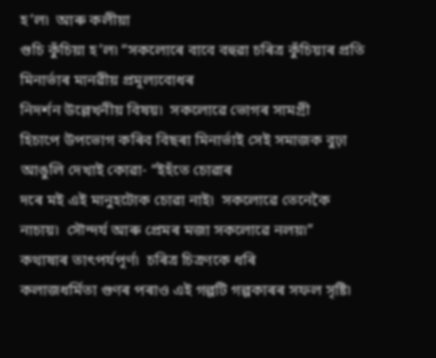হ’ল৷  আৰু কলীয়া
গুচি কুঁচিয়া হ’ল৷ “সকলোৰে বাবে বহুৱা চৰিত্ৰ কুঁচিয়াৰ প্ৰতি মিনাৰ্ভাৰ মানৱীয় প্ৰমূল্যবোধৰ
নিদৰ্শন উল্লেখনীয় বিষয়৷  সকলোৱে ভোগৰ সামগ্ৰী
হিচাপে উপভোগ কৰিব বিছৰা মিনাৰ্ভাই সেই সমাজক বুঢ়া আঙুলি দেখাই কোৱা- “ইহঁতে চোৱাৰ
দৰে মই এই মানুহটোক চোৱা নাই৷  সকলোৱে তেনেকৈ
নাচায়৷  সৌন্দৰ্য আৰু প্ৰেমৰ মজা সকলোৱে নলয়৷”
কথাষাৰ তাৎপৰ্যপূৰ্ণ৷  চৰিত্ৰ চিত্ৰণকে ধৰি
কলাজধৰ্মিতা গুণৰ পৰাও এই গল্পটি গল্পকাৰৰ সফল সৃষ্টি৷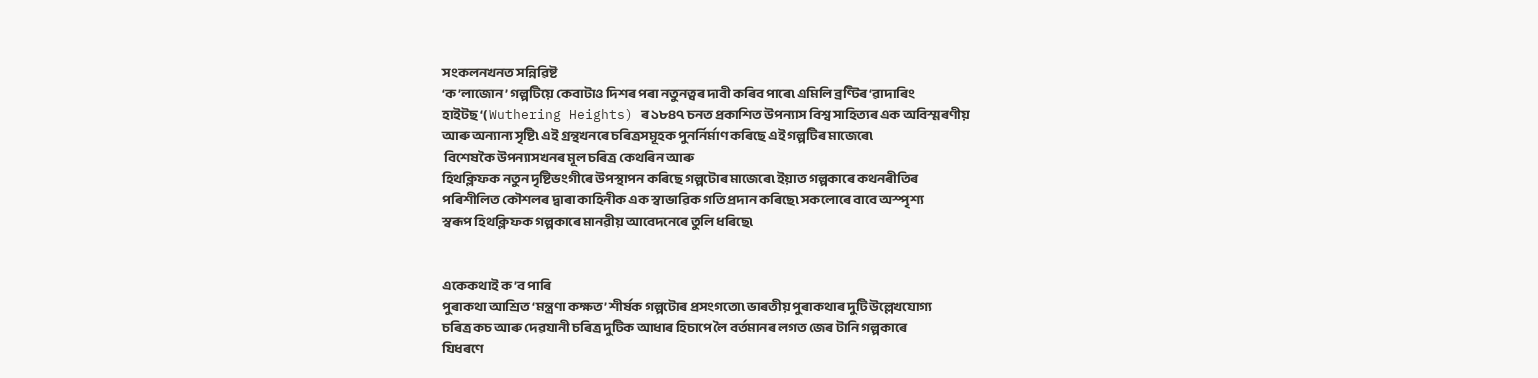সংকলনখনত সন্নিৱিষ্ট
‘ক’লাজোন’ গল্পটিয়ে কেবাটাও দিশৰ পৰা নতুনত্বৰ দাবী কৰিব পাৰে৷ এমিলি ব্ৰণ্টিৰ ‘ৱাদাৰিং
হাইটছ ‘( Wuthering Heights) ৰ ১৮৪৭ চনত প্ৰকাশিত উপন্যাস বিশ্ব সাহিত্যৰ এক অবিস্মৰণীয়
আৰু অন্যান্য সৃষ্টি৷ এই গ্ৰন্থখনৰে চৰিত্ৰসমূহক পুনৰ্নিৰ্মাণ কৰিছে এই গল্পটিৰ মাজেৰে৷
 বিশেষকৈ উপন্যাসখনৰ মূল চৰিত্ৰ কেথৰিন আৰু
হিথক্লিফক নতুন দৃষ্টিভংগীৰে উপস্থাপন কৰিছে গল্পটোৰ মাজেৰে৷ ইয়াত গল্পকাৰে কথনৰীতিৰ
পৰিশীলিত কৌশলৰ দ্বাৰা কাহিনীক এক স্বাভাৱিক গতি প্ৰদান কৰিছে৷ সকলোৰে বাবে অস্পৃশ্য
স্বৰূপ হিথক্লিফক গল্পকাৰে মানৱীয় আবেদনেৰে তুলি ধৰিছে৷


একেকথাই ক’ব পাৰি
পুৰাকথা আশ্ৰিত ‘মন্ত্ৰণা কক্ষত’ শীৰ্ষক গল্পটোৰ প্ৰসংগতো৷ ভাৰতীয় পুৰাকথাৰ দুটি উল্লেখযোগ্য
চৰিত্ৰ কচ আৰু দেৱযানী চৰিত্ৰ দুটিক আধাৰ হিচাপে লৈ বৰ্তমানৰ লগত জেৰ টানি গল্পকাৰে
যিধৰণে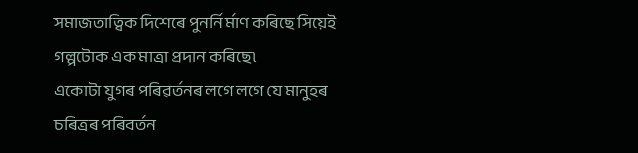সমাজতাত্বিক দিশেৰে পুনৰ্নিৰ্মাণ কৰিছে সিয়েই গল্পটোক এক মাত্ৰা প্ৰদান কৰিছে৷
একোটা যুগৰ পৰিৱৰ্তনৰ লগে লগে যে মানুহৰ চৰিত্ৰৰ পৰিবৰ্তন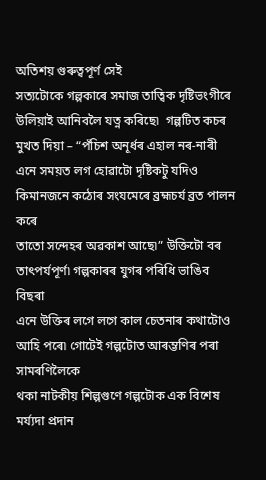অতিশয় গুৰুত্বপূৰ্ণ সেই
সত্যটোকে গল্পকাৰে সমাজ তাত্বিক দৃষ্টিভংগীৰে উলিয়াই আনিবলৈ যত্ন কৰিছে৷  গল্পটিত কচৰ মুখত দিয়া – “পঁচিশ অনূৰ্ধৰ এহাল নৰ-নাৰী
এনে সময়ত লগ হোৱাটো দৃষ্টিকটু যদিও কিমানজনে কঠোৰ সংযমেৰে ব্ৰহ্মচৰ্য ব্ৰত পালন কৰে
তাতো সন্দেহৰ অৱকাশ আছে৷” উক্তিটো বৰ তাৎপৰ্যপূৰ্ণ৷ গল্পকাৰৰ যুগৰ পৰিধি ভাঙিব বিছৰা
এনে উক্তিৰ লগে লগে কাল চেতনাৰ কথাটোও আহি পৰে৷ গোটেই গল্পটোত আৰম্ভণিৰ পৰা সামৰণিলৈকে
থকা নাটকীয় শিল্পগুণে গল্পটোক এক বিশেষ মৰ্য্যদা প্ৰদান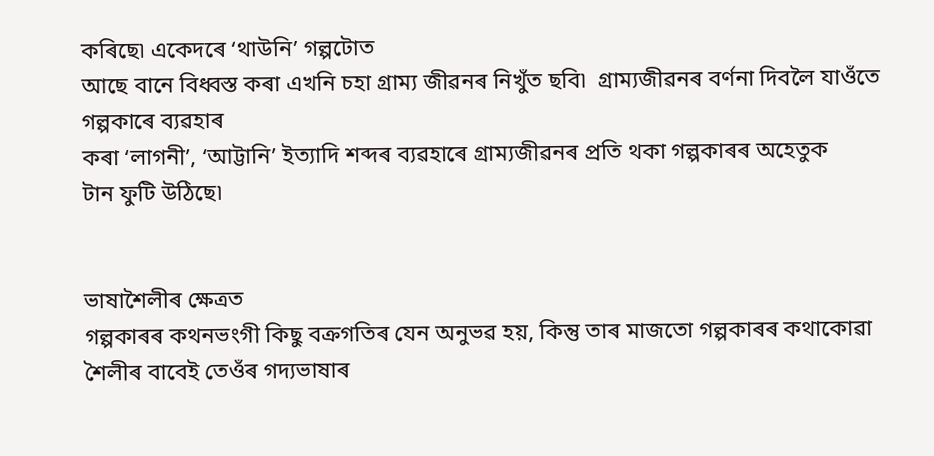কৰিছে৷ একেদৰে ‘থাউনি’ গল্পটোত
আছে বানে বিধ্বস্ত কৰা এখনি চহা গ্ৰাম্য জীৱনৰ নিখুঁত ছবি৷  গ্ৰাম্যজীৱনৰ বৰ্ণনা দিবলৈ যাওঁতে গল্পকাৰে ব্যৱহাৰ
কৰা ‘লাগনী’, ‘আট্টানি’ ইত্যাদি শব্দৰ ব্যৱহাৰে গ্ৰাম্যজীৱনৰ প্ৰতি থকা গল্পকাৰৰ অহেতুক
টান ফুটি উঠিছে৷


ভাষাশৈলীৰ ক্ষেত্ৰত
গল্পকাৰৰ কথনভংগী কিছু বক্ৰগতিৰ যেন অনুভৱ হয়, কিন্তু তাৰ মাজতো গল্পকাৰৰ কথাকোৱা
শৈলীৰ বাবেই তেওঁৰ গদ্যভাষাৰ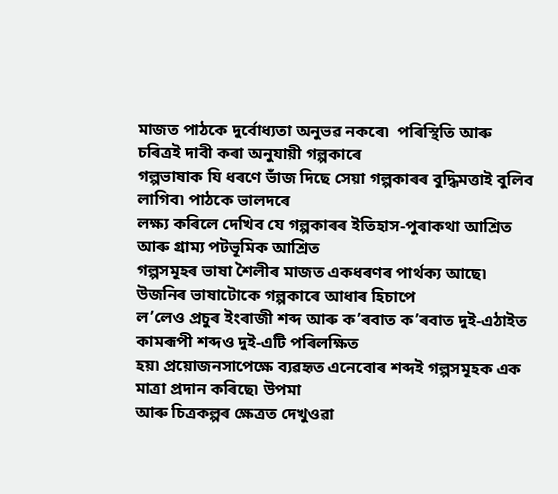মাজত পাঠকে দুৰ্বোধ্যতা অনুভৱ নকৰে৷  পৰিস্থিতি আৰু চৰিত্ৰই দাবী কৰা অনুযায়ী গল্পকাৰে
গল্পভাষাক যি ধৰণে ভাঁজ দিছে সেয়া গল্পকাৰৰ বুদ্ধিমত্তাই বুলিব লাগিব৷ পাঠকে ভালদৰে
লক্ষ্য কৰিলে দেখিব যে গল্পকাৰৰ ইতিহাস-পুৰাকথা আশ্ৰিত আৰু গ্ৰাম্য পটভূমিক আশ্ৰিত
গল্পসমূহৰ ভাষা শৈলীৰ মাজত একধৰণৰ পাৰ্থক্য আছে৷ উজনিৰ ভাষাটোকে গল্পকাৰে আধাৰ হিচাপে
ল’লেও প্ৰচুৰ ইংৰাজী শব্দ আৰু ক’ৰবাত ক’ৰবাত দুই-এঠাইত কামৰূপী শব্দও দুই-এটি পৰিলক্ষিত
হয়৷ প্ৰয়োজনসাপেক্ষে ব্যৱহৃত এনেবোৰ শব্দই গল্পসমূহক এক মাত্ৰা প্ৰদান কৰিছে৷ উপমা
আৰু চিত্ৰকল্পৰ ক্ষেত্ৰত দেখুওৱা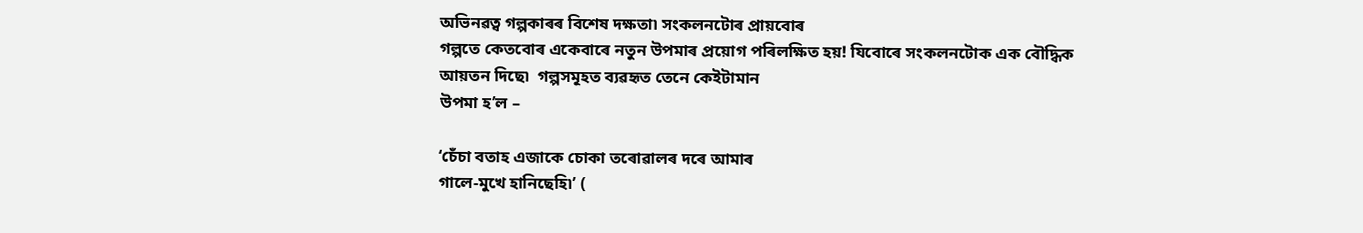অভিনৱত্ব গল্পকাৰৰ বিশেষ দক্ষতা৷ সংকলনটোৰ প্ৰায়বোৰ
গল্পতে কেতবোৰ একেবাৰে নতুন উপমাৰ প্ৰয়োগ পৰিলক্ষিত হয়! যিবোৰে সংকলনটোক এক বৌদ্ধিক
আয়তন দিছে৷  গল্পসমূহত ব্যৱহৃত তেনে কেইটামান
উপমা হ’ল –

‘চেঁচা বতাহ এজাকে চোকা তৰোৱালৰ দৰে আমাৰ
গালে-মুখে হানিছেহি৷’ (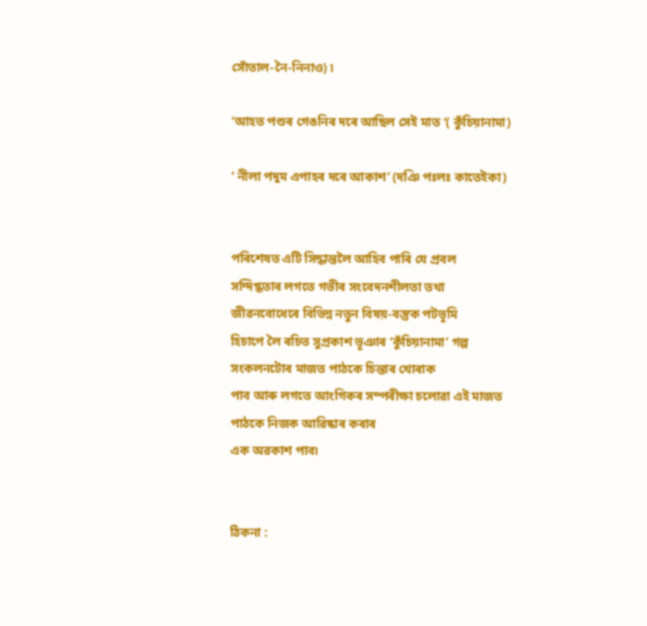সোঁতাল-নৈ-নিনাও) ৷

‘আহত পশুৰ গেঙনিৰ দৰে আছিল সেই মাত ‘( কুঁচিয়ানামা)

‘ নীলা পদুম এপাহৰ দৰে আকাশ’ (দঞি পঃলঃ কাতেইকা)


পৰিশেষত এটি সিদ্ধান্তলৈ আহিব পাৰি যে প্ৰবল
সন্দিগ্ধতাৰ লগতে গভীৰ সংবেদনশীলতা তথা জীৱনবোধেৰে বিভিন্ন নতুন বিষয়-বস্তুক পটভূমি
হিচাপে লৈ ৰচিত সুপ্ৰকাশ ভূঞাৰ ‘কুঁচিয়ানামা’ গল্প সংকলনটোৰ মাজত পাঠকে চিন্তাৰ খোৰাক
পাব আৰু লগতে আংগিকৰ সম্পৰীক্ষা চলোৱা এই মাজত পাঠকে নিজক আৱিষ্কাৰ কৰাৰ
এক অৱকাশ পাব৷


ঠিকনা :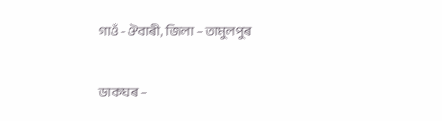গাওঁ -ঔবাৰী, জিলা – তামুলপুৰ

ডাকঘৰ –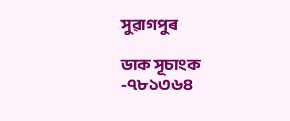সুৱাগপুৰ

ডাক সূচাংক -৭৮১৩৬৪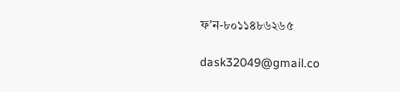ফʼন-৮০১১৪৮৬২৬৫

dask32049@gmail.co